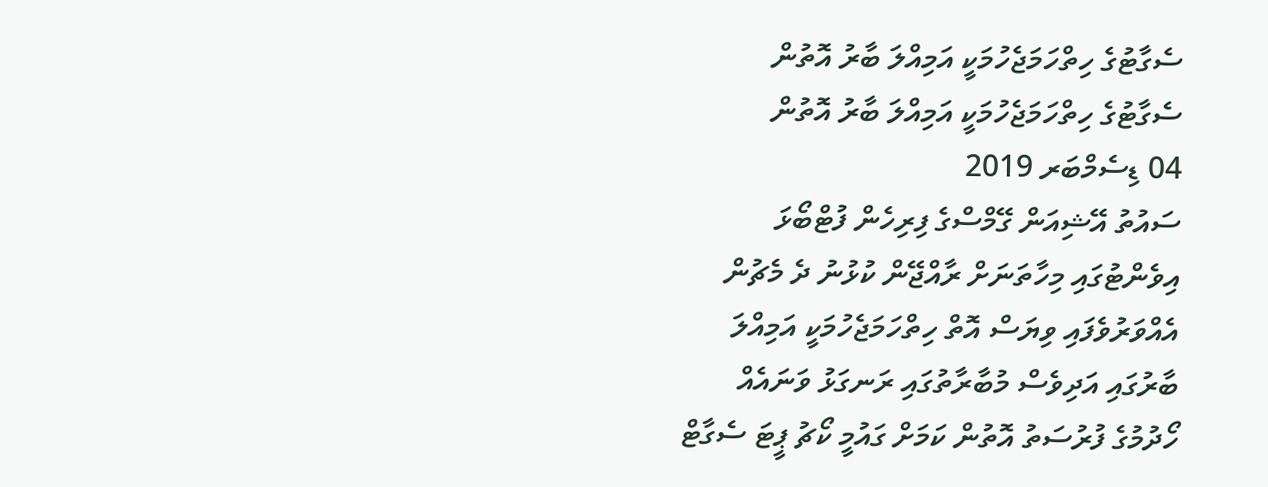ސެގާޓުގެ ހިތްހަމަޖެހުމަކީ އަމިއްލަ ބާރު އޮތުން
ސެގާޓުގެ ހިތްހަމަޖެހުމަކީ އަމިއްލަ ބާރު އޮތުން
04 ޑިސެމްބަރ 2019
ސައުތު އޭޝިއަން ގޭމްސްގެ ފިރިހެން ފުޓްބޯޅަ އިވެންޓުގައި މިހާތަނަށް ރާއްޖޭން ކުޅުނު ދެ މެޗުން އެއްވަރުވެފައި ވިޔަސް އޮތް ހިތްހަމަޖެހުމަކީ އަމިއްލަ ބާރުގައި އަދިވެސް މުބާރާތުގައި ރަނގަޅު ވަނައެއް ހޯދުމުގެ ފުރުސަތު އޮތުން ކަމަށް ގައުމީ ކޯޗު ޕީޓަ ސެގާޓް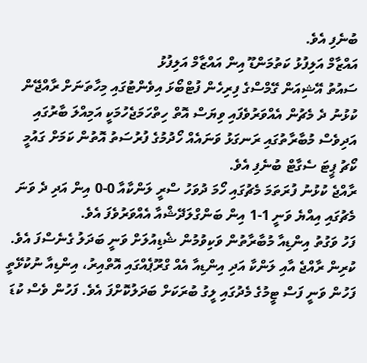ބުނެފި އެވެ.
އައްޒާމް އަލިފުޅު ކަތުމަންޑޫ އިން އައްޒާމް އަލިފުޅު
ސައުތު އޭޝިއަން ގޭމްސްގެ ފިރިހެން ފުޓްބޯޅަ އިވެންޓުގައި މިހާތަނަށް ރާއްޖޭން ކުޅުނު ދެ މެޗުން އެއްވަރުވެފައި ވިޔަސް އޮތް ހިތްހަމަޖެހުމަކީ އަމިއްލަ ބާރުގައި އަދިވެސް މުބާރާތުގައި ރަނގަޅު ވަނައެއް ހޯދުމުގެ ފުރުސަތު އޮތުން ކަމަށް ގައުމީ ކޯޗު ޕީޓަ ސެގާޓް ބުނެފި އެވެ.
ރާއްޖެ ކުޅުނު ފުރަތަމަ މެޗުގައި ހޯމަ ދުވަހު ސްރީ ލަންކާއާ 0-0 އިން އަދި ދެ ވަނަ މެޗުގައި އިއްޔެ ވަނީ 1-1 އިން ބަންގްލަދޭޝްއާ އެއްވަރުވެފަ އެވެ.
ފަހު ވަގުތު އިންޑިއާ މުބާރާތުން ވަކިވުމުން ޝެޑިއުލަށް ވަނީ ބަދަލު ގެނެސްފަ އެވެ. ކުރިން ރާއްޖެ އާއި ލަންކާ އަދި އިންޑިއާ އެއް ގްރޫޕެއްގައި އޮތްއިރު، އިންޑިއާ ނުކުޅޭތީ ފަހުން ވަނީ ފަސް ޓީމުގެ މެދުގައި ލީގު ބުރަކަށް ބަދަލުކޮށްފަ އެވެ. ފަހުން ވެސް ކުޑަ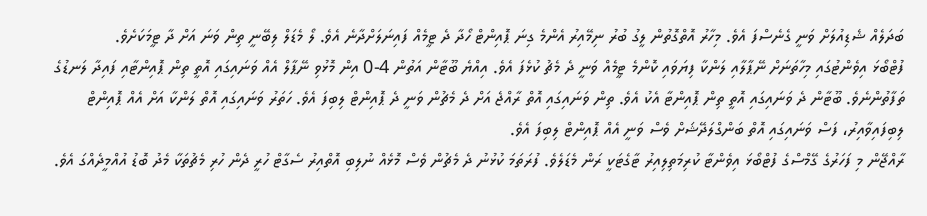ބަދަލެއް ޝެޑިއުލަށް ވަނީ ގެނެސްފަ އެވެ. މިހާރު އޮތްގޮތުން ލީގު ބުރު ނިމޭއިރު އެންމެ ގިނަ ޕޮއިންޓް ހޯދާ ދެ ޓީމެއް ފައިނަލަށްދާނެ އެވެ. ލޯ މެޑަލް ލިބޭނީ ތިން ވަނަ އަށް ދާ ޓީމަކަށެވެ.
ފުޓްބޯޅަ އިވެންޓުގައި މިހާތަނަށް ނޭޕާލާއި ލަންކާ ފިޔަވައި ކޮންމެ ޓީމެއް ވަނީ ދެ މެޗު ކުޅެފަ އެވެ. އިއްޔެ ބޫޓާން އަތުން 4-0 އިން މޮޅުވި ނޭޕާލް އެއް ވަނައިގައި އޮތީ ތިން ޕޮއިންޓާއި ފައިދާ ލަނޑުގެ ތަފާތުންނެވެ. ބޫޓާން ދެ ވަނައިގައި އޮތީ ތިން ޕޮއިންޓާ އެކު އެވެ. ތިން ވަނައިގައި އޮތް ރާއްޖެ އަށް ދެ މެޗުން ވަނީ ދެ ޕޮއިންޓް ލިބިފަ އެވެ. ހަތަރު ވަނައިގައި އޮތް ލަންކާ އަށް އެއް ޕޮއިންޓް ލިބިފައިވާއިރު، ފަސް ވަނައިގައި އޮތް ބަންގްލަދޭޝަށް ވެސް ވަނީ އެއް ޕޮއިންޓް ލިބިފަ އެވެ.
ރާއްޖޭން މި ފަހަރުގެ ގޭމްސްގެ ފުޓްބޯޅަ އިވެންޓާ ކުރިމަތިލިއިރު ޓާގެޓަކީ ރަން މެޑަލެވެ. ފުރަތަމަ ކުޅުނު ދެ މެޗުން ވެސް މޮޅެއް ނުލިބި އޮތްއިރު ސެގާޓް ހުރީ ދެން ހުރި މެޗުތަކާ މެދު ބޮޑު އުއްމީދެއްގަ އެވެ.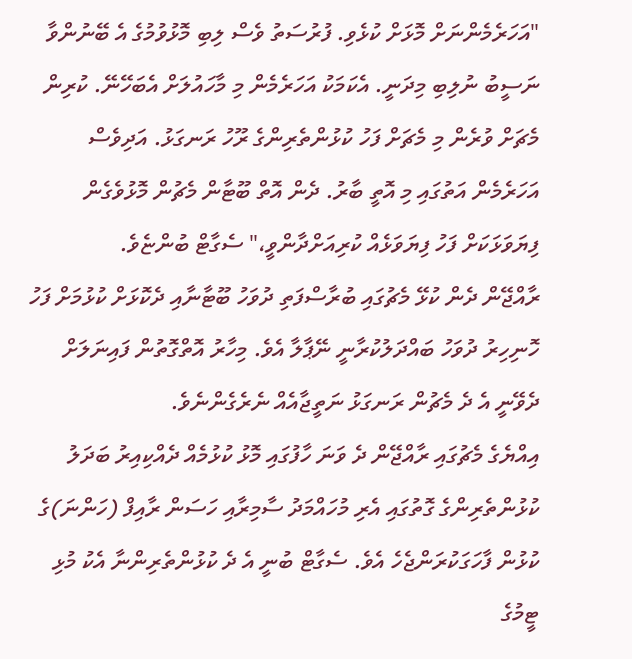"އަހަރެމެންނަށް މޮޅަށް ކުޅެވި. ފުރުސަތު ވެސް ލިބި މޮޅުވުމުގެ އެ ބޭނުންވާ ނަސީބު ނުލިބި މިދަނީ. އެކަމަކު އަހަރެމެން މި މާހައުލަށް އެބަހޭނޭ. ކުރިން މެޗަށް ވުރެން މި މެޗަށް ފަހު ކުޅުންތެރިންގެ ރޫހު ރަނގަޅު. އަދިވެސް އަހަރެމެން އަތުގައި މި އޮތީ ބާރު. ދެން އޮތް ބޫޓާން މެޗުން މޮޅުވެގެން ފިޔަވަޅަކަށް ފަހު ފިޔަވަޅެއް ކުރިއަށްދާންވީ،" ސެގާޓް ބުންޏެވެ.
ރާއްޖޭން ދެން ކުޅޭ މެޗުގައި ބުރާސްފަތި ދުވަހު ބޫޓާނާއި ދެކޮޅަށް ކުޅުމަށް ފަހު ހޮނިހިރު ދުވަހު ބައްދަލުކުރާނީ ނޭޕާލާ އެވެ. މިހާރު އޮތްގޮތުން ފައިނަލަށް ދެވޭނީ އެ ދެ މެޗުން ރަނގަޅު ނަތީޖާއެއް ނެރެގެންނެވެ.
އިއްޔެގެ މެޗުގައި ރާއްޖޭން ދެ ވަނަ ހާފުގައި މޮޅު ކުޅުމެއް ދެއްކިއިރު ބަދަލު ކުޅުންތެރިންގެ ގޮތުގައި އެރި މުހައްމަދު ސާމިރާއި ހަސަން ރާއިފް (ހަންނަ)ގެ ކުޅުން ފާހަގަކުރަންޖެހެ އެވެ. ސެގާޓް ބުނީ އެ ދެ ކުޅުންތެރިންނާ އެކު މުޅި ޓީމުގެ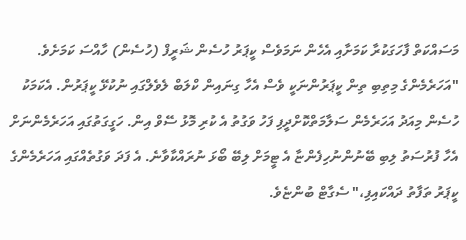މަސައްކަތް ފާހަގަކުރާ ކަމަށާއި އެހެން ނަމަވެސް ކީޕަރު ހުސެން ޝަރީފް (ހުސެން) ހާއްސަ ކަމަށެވެ.
"އަހަރެމެންގެ މިތިބި ތިން ކީޕަރުންނަކީ ވެސް އެހާ ގިނައިން ކްލަބް ލެވެލްގައި ނުކުޅޭ ކީޕަރުން. އެކަމަކު ހުސެން މިއަދު އަހަރެމެން ސަލާމަތްކޮށްދީފި ފަހު ވަގުތު އެ ކުރި މޮޅު ސޭވް އިން. ހަގީގަތުގައި އަހަރެމެންނަށް އެހާ ފުރުސަތު ލިބި ބޭނުންނުހިފެންޏާ އެ ޓީމަށް ލިބޭ ބޯޅަ ނުރައްކާވާނެ. އެ ފަދަ ވަގުތެއްގައި އަހަރެމެންގެ ކީޕަރު ތަފާތު ދައްކައިފި،" ސެގާޓް ބުންޏެވެ.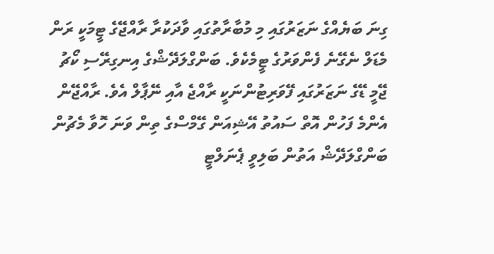ގިނަ ބަޔެއްގެ ނަޒަރުގައި މި މުބާރާތުގައި ވާދަކުރާ ރާއްޖޭގެ ޓީމަކީ ރަން މެޑަލް ނެގޭނެ ފެންވަރުގެ ޓީމެކެވެ. ބަންގްލަދޭޝްގެ އިނގިރޭސި ކޯޗު ޖޭމީ ޑޭގެ ނަޒަރުގައި ފޭވަރިޓުންނަކީ ރާއްޖެ އާއި ނޭޕާލް އެވެ. ރާއްޖޭން އެންމެ ފަހުން އޮތް ސައުތު އޭޝިއަން ގޭމްސްގެ ތިން ވަނަ ހޮވާ މެޗުން ބަންގްލަދޭޝް އަތުން ބަލިވީ ޕެނަލްޓީ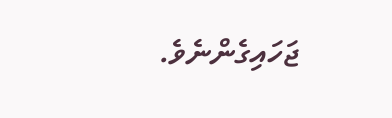ޖަހައިގެންނެވެ.